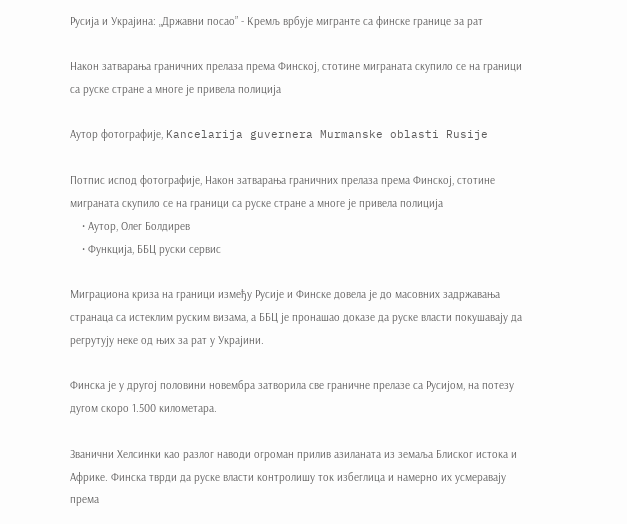Русија и Украјина: „Државни посао” - Кремљ врбује мигранте са финске границе за рат

Након затварања граничних прелаза према Финској, стотине миграната скупило се на граници са руске стране а многе је привела полиција

Аутор фотографије, Kancelarija guvernera Murmanske oblasti Rusije

Потпис испод фотографије, Након затварања граничних прелаза према Финској, стотине миграната скупило се на граници са руске стране а многе је привела полиција
    • Аутор, Олег Болдирев
    • Функција, ББЦ руски сервис

Миграциона криза на граници између Русије и Финске довела је до масовних задржавања странаца са истеклим руским визама, а ББЦ је пронашао доказе да руске власти покушавају да регрутују неке од њих за рат у Украјини.

Финска је у другој половини новембра затворила све граничне прелазе са Русијом, на потезу дугом скоро 1.500 километара.

Званични Хелсинки као разлог наводи огроман прилив азиланата из земаља Блиског истока и Африке. Финска тврди да руске власти контролишу ток избеглица и намерно их усмеравају према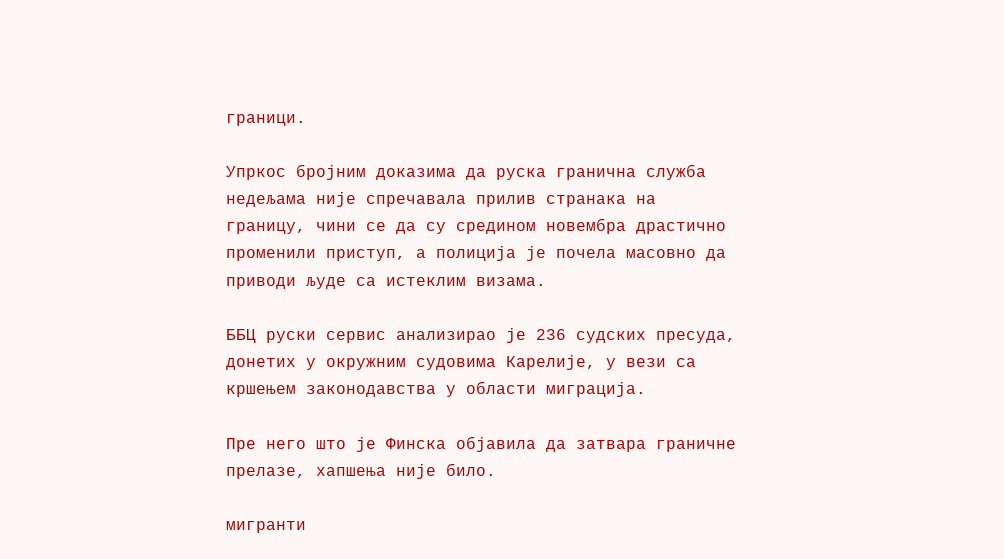граници.

Упркос бројним доказима да руска гранична служба недељама није спречавала прилив странака на границу, чини се да су средином новембра драстично променили приступ, а полиција је почела масовно да приводи људе са истеклим визама.

ББЦ руски сервис анализирао је 236 судских пресуда, донетих у окружним судовима Карелије, у вези са кршењем законодавства у области миграција.

Пре него што је Финска објавила да затвара граничне прелазе, хапшења није било.

мигранти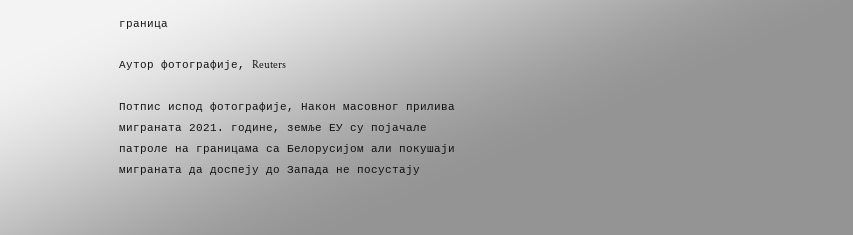граница

Аутор фотографије, Reuters

Потпис испод фотографије, Након масовног прилива миграната 2021. године, земље ЕУ су појачале патроле на границама са Белорусијом али покушаји миграната да доспеју до Запада не посустају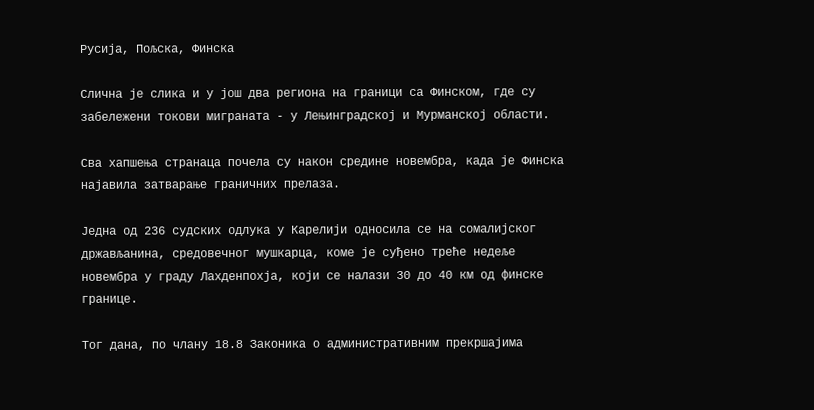Русија, Пољска, Финска

Слична је слика и у још два региона на граници са Финском, где су забележени токови миграната - у Лењинградској и Мурманској области.

Сва хапшења странаца почела су након средине новембра, када је Финска најавила затварање граничних прелаза.

Једна од 236 судских одлука у Карелији односила се на сомалијског држављанина, средовечног мушкарца, коме је суђено треће недеље новембра у граду Лахденпохја, који се налази 30 до 40 км од финске границе.

Тог дана, по члану 18.8 Законика о административним прекршајима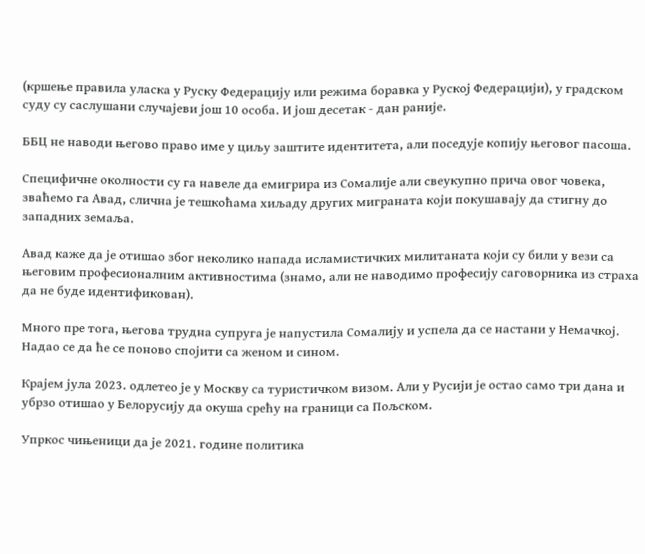(кршење правила уласка у Руску Федерацију или режима боравка у Руској Федерацији), у градском суду су саслушани случајеви још 10 особа. И још десетак - дан раније.

ББЦ не наводи његово право име у циљу заштите идентитета, али поседује копију његовог пасоша.

Специфичне околности су га навеле да емигрира из Сомалије али свеукупно прича овог човека, зваћемо га Авад, слична је тешкоћама хиљаду других миграната који покушавају да стигну до западних земаља.

Авад каже да је отишао због неколико напада исламистичких милитаната који су били у вези са његовим професионалним активностима (знамо, али не наводимо професију саговорника из страха да не буде идентификован).

Много пре тога, његова трудна супруга је напустила Сомалију и успела да се настани у Немачкој. Надао се да ће се поново спојити са женом и сином.

Крајем јула 2023. одлетео је у Москву са туристичком визом. Али у Русији је остао само три дана и убрзо отишао у Белорусију да окуша срећу на граници са Пољском.

Упркос чињеници да је 2021. године политика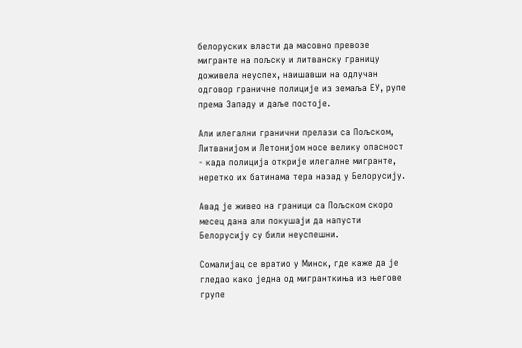белоруских власти да масовно превозе мигранте на пољску и литванску границу доживела неуспех, наишавши на одлучан одговор граничне полиције из земаља ЕУ, рупе према Западу и даље постоје.

Али илегални гранични прелази са Пољском, Литванијом и Летонијом носе велику опасност - када полиција открије илегалне мигранте, неретко их батинама тера назад у Белорусију.

Авад је живео на граници са Пољском скоро месец дана али покушаји да напусти Белорусију су били неуспешни.

Сомалијац се вратио у Минск, где каже да је гледао како једна од мигранткиња из његове групе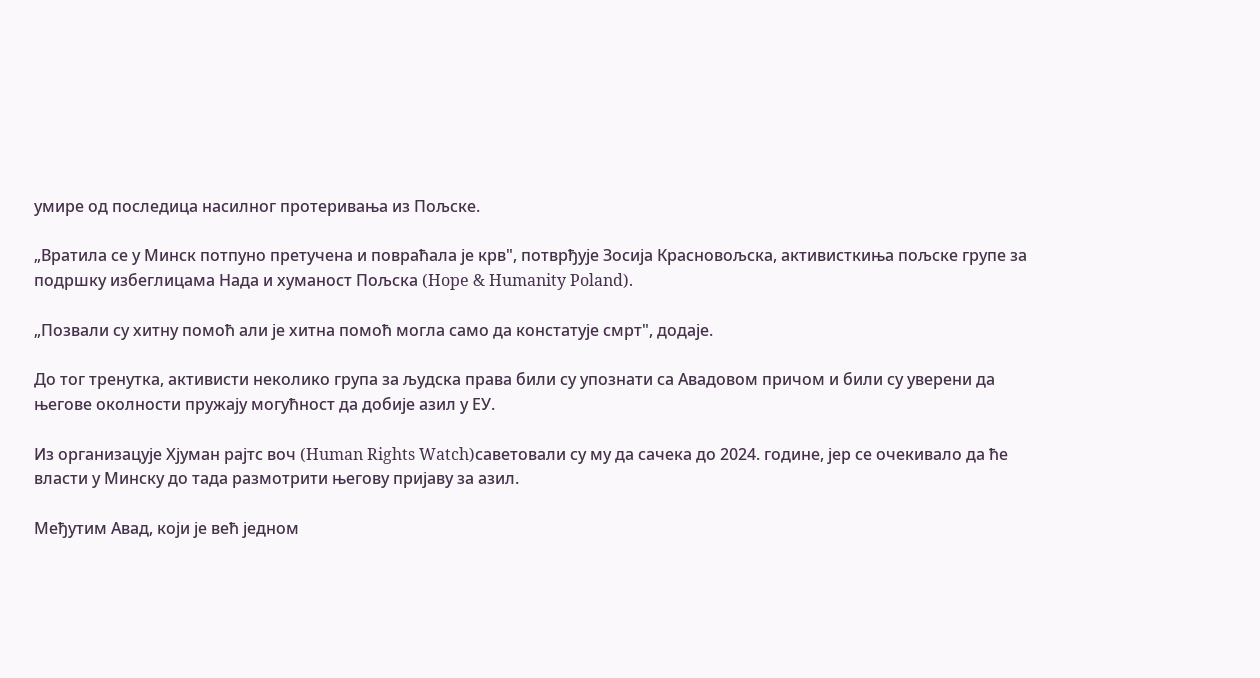умире од последица насилног протеривања из Пољске.

„Вратила се у Минск потпуно претучена и повраћала је крв", потврђује Зосија Красновољска, активисткиња пољске групе за подршку избеглицама Нада и хуманост Пољска (Hope & Humanity Poland).

„Позвали су хитну помоћ али је хитна помоћ могла само да констатује смрт", додаје.

До тог тренутка, активисти неколико група за људска права били су упознати са Авадовом причом и били су уверени да његове околности пружају могућност да добије азил у ЕУ.

Из организацује Хјуман рајтс воч (Human Rights Watch)саветовали су му да сачека до 2024. године, јер се очекивало да ће власти у Минску до тада размотрити његову пријаву за азил.

Међутим Авад, који је већ једном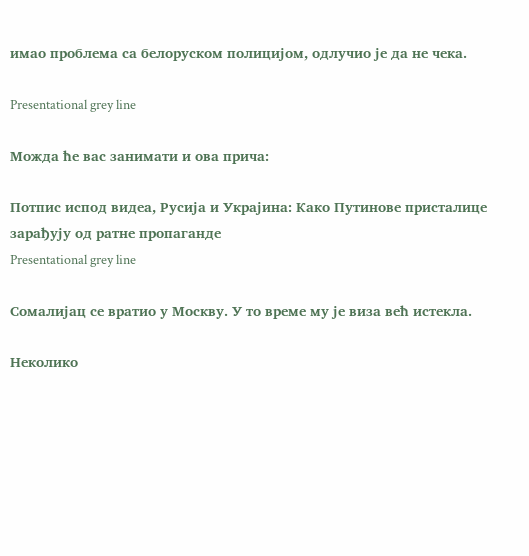имао проблема са белоруском полицијом, одлучио је да не чека.

Presentational grey line

Можда ће вас занимати и ова прича:

Потпис испод видеа, Русија и Украјина: Како Путинове присталице зарађују од ратне пропаганде
Presentational grey line

Сомалијац се вратио у Москву. У то време му је виза већ истекла.

Неколико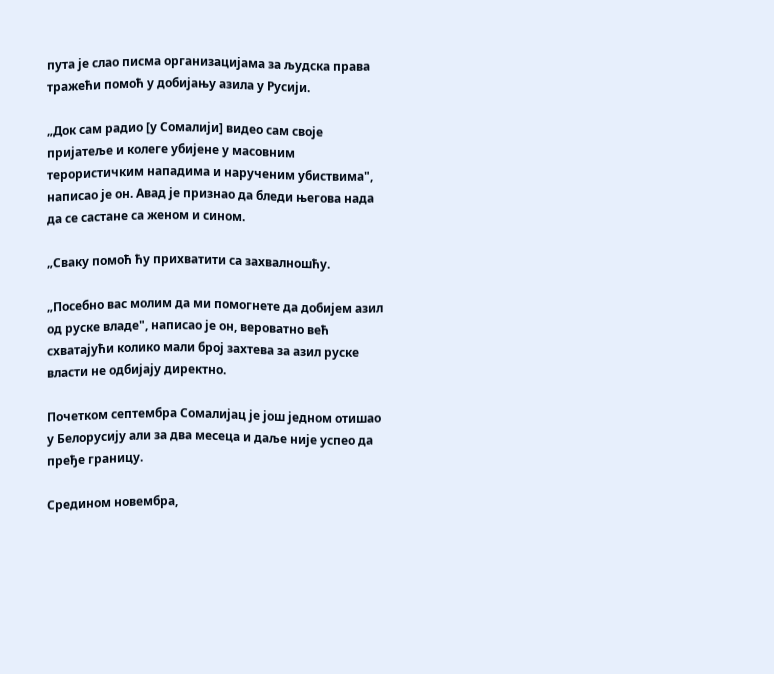пута је слао писма организацијама за људска права тражећи помоћ у добијању азила у Русији.

„Док сам радио [у Сомалији] видео сам своје пријатеље и колеге убијене у масовним терористичким нападима и нарученим убиствима", написао је он. Авад је признао да бледи његова нада да се састане са женом и сином.

„Сваку помоћ ћу прихватити са захвалношћу.

„Посебно вас молим да ми помогнете да добијем азил од руске владе", написао је он, вероватно већ схватајући колико мали број захтева за азил руске власти не одбијају директно.

Почетком септембра Сомалијац је још једном отишао у Белорусију али за два месеца и даље није успео да пређе границу.

Средином новембра,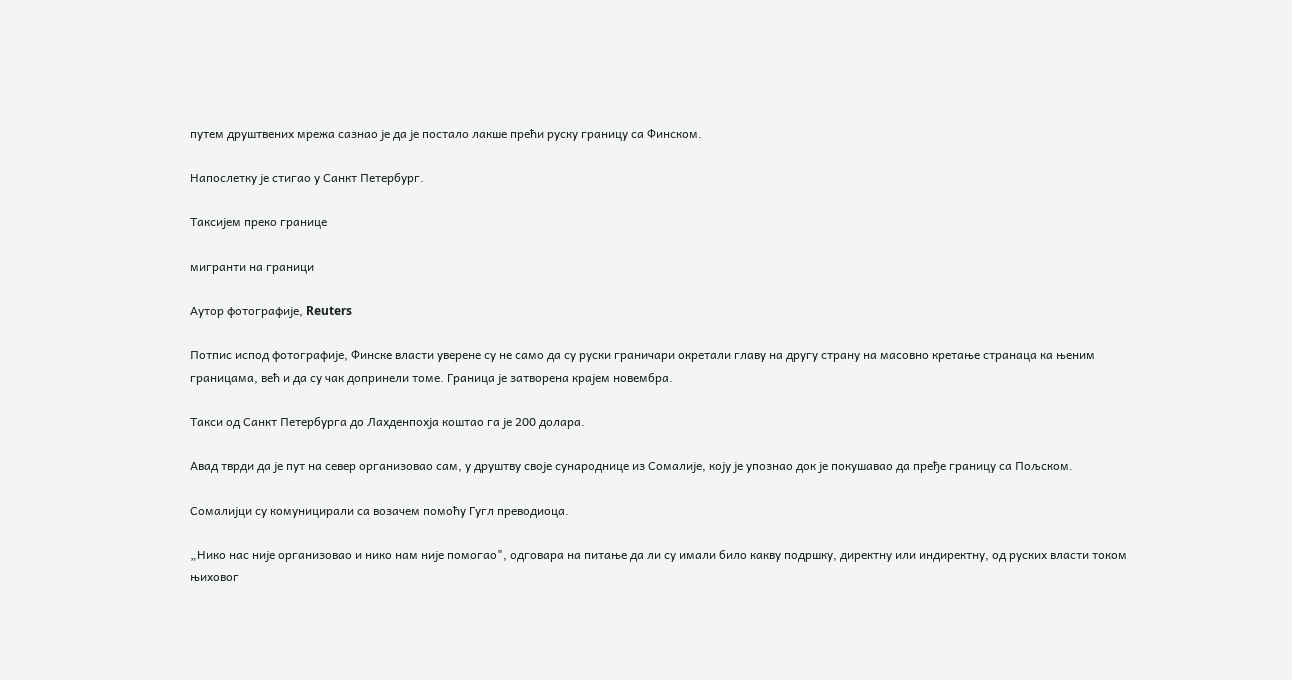путем друштвених мрежа сазнао је да је постало лакше прећи руску границу са Финском.

Напослетку је стигао у Санкт Петербург.

Таксијем преко границе

мигранти на граници

Аутор фотографије, Reuters

Потпис испод фотографије, Финске власти уверене су не само да су руски граничари окретали главу на другу страну на масовно кретање странаца ка њеним границама, већ и да су чак допринели томе. Граница је затворена крајем новембра.

Такси од Санкт Петербурга до Лахденпохја коштао га је 200 долара.

Авад тврди да је пут на север организовао сам, у друштву своје сународнице из Сомалије, коју је упознао док је покушавао да пређе границу са Пољском.

Сомалијци су комуницирали са возачем помоћу Гугл преводиоца.

„Нико нас није организовао и нико нам није помогао", одговара на питање да ли су имали било какву подршку, директну или индиректну, од руских власти током њиховог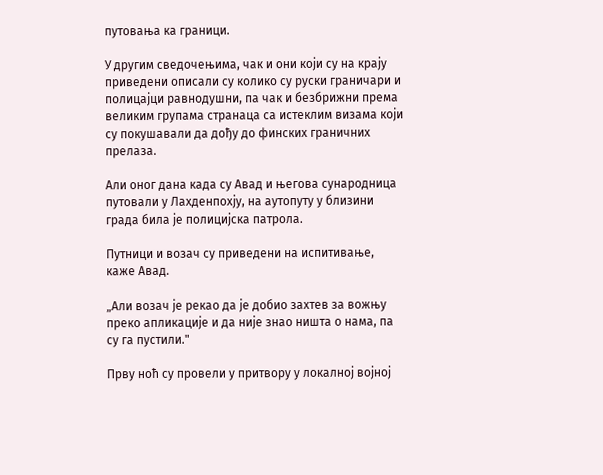путовања ка граници.

У другим сведочењима, чак и они који су на крају приведени описали су колико су руски граничари и полицајци равнодушни, па чак и безбрижни према великим групама странаца са истеклим визама који су покушавали да дођу до финских граничних прелаза.

Али оног дана када су Авад и његова сународница путовали у Лахденпохју, на аутопуту у близини града била је полицијска патрола.

Путници и возач су приведени на испитивање, каже Авад.

„Али возач је рекао да је добио захтев за вожњу преко апликације и да није знао ништа о нама, па су га пустили."

Прву ноћ су провели у притвору у локалној војној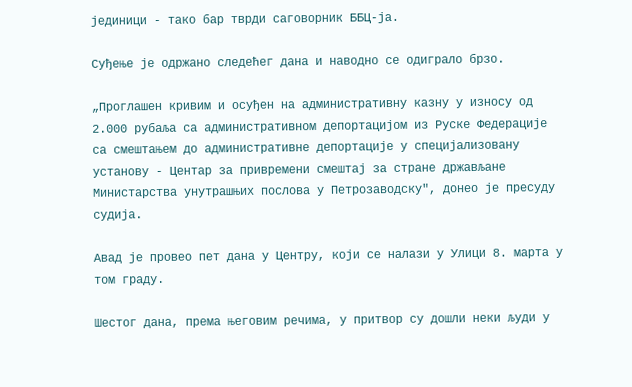јединици - тако бар тврди саговорник ББЦ-ја.

Суђење је одржано следећег дана и наводно се одиграло брзо.

„Проглашен кривим и осуђен на административну казну у износу од 2.000 рубаља са административном депортацијом из Руске Федерације са смештањем до административне депортације у специјализовану установу - Центар за привремени смештај за стране држављане Министарства унутрашњих послова у Петрозаводску", донео је пресуду судија.

Авад је провео пет дана у Центру, који се налази у Улици 8. марта у том граду.

Шестог дана, према његовим речима, у притвор су дошли неки људи у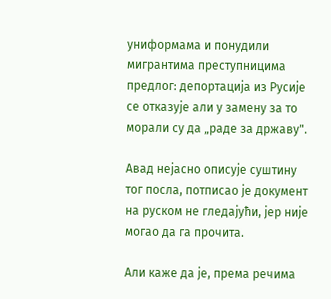униформама и понудили мигрантима преступницима предлог: депортација из Русије се отказује али у замену за то морали су да „раде за државу".

Авад нејасно описује суштину тог посла, потписао је документ на руском не гледајући, јер није могао да га прочита.

Али каже да је, према речима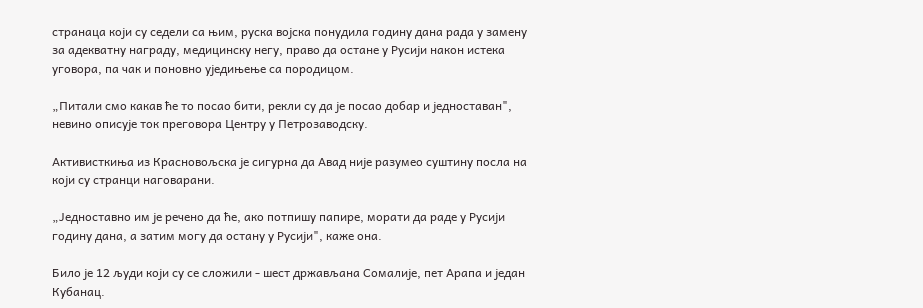странаца који су седели са њим, руска војска понудила годину дана рада у замену за адекватну награду, медицинску негу, право да остане у Русији након истека уговора, па чак и поновно уједињење са породицом.

„Питали смо какав ће то посао бити, рекли су да је посао добар и једноставан", невино описује ток преговора Центру у Петрозаводску.

Активисткиња из Красновољска је сигурна да Авад није разумео суштину посла на који су странци наговарани.

„Једноставно им је речено да ће, ако потпишу папире, морати да раде у Русији годину дана, а затим могу да остану у Русији", каже она.

Било је 12 људи који су се сложили - шест држављана Сомалије, пет Арапа и један Кубанац.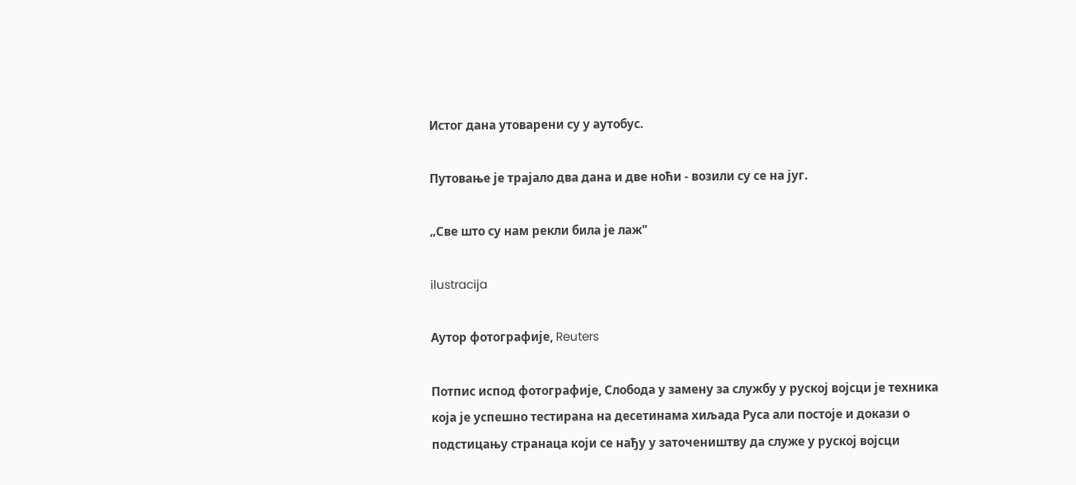Истог дана утоварени су у аутобус.

Путовање је трајало два дана и две ноћи - возили су се на југ.

„Све што су нам рекли била је лаж"

ilustracija

Аутор фотографије, Reuters

Потпис испод фотографије, Слобода у замену за службу у руској војсци је техника која је успешно тестирана на десетинама хиљада Руса али постоје и докази о подстицању странаца који се нађу у заточеништву да служе у руској војсци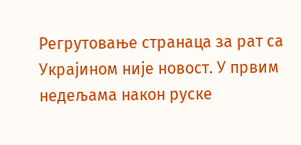Регрутовање странаца за рат са Украјином није новост. У првим недељама након руске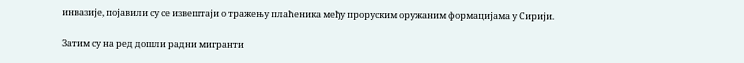инвазије, појавили су се извештаји о тражењу плаћеника међу проруским оружаним формацијама у Сирији.

Затим су на ред дошли радни мигранти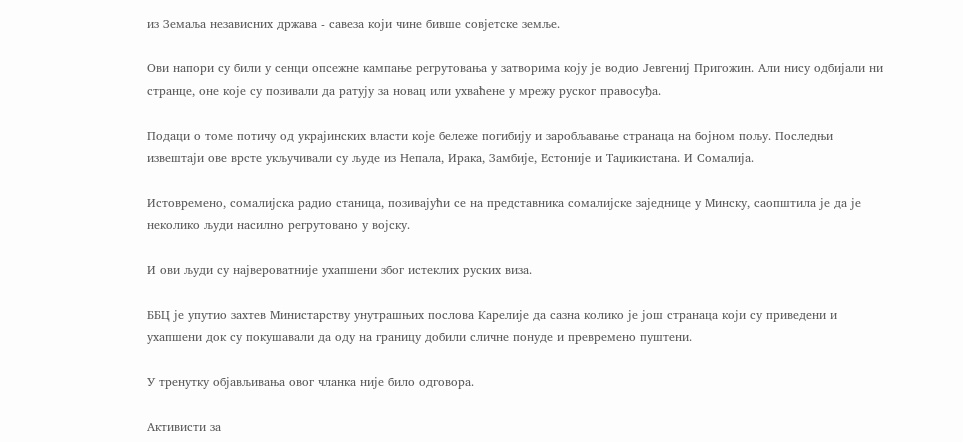из Земаља независних држава - савеза који чине бивше совјетске земље.

Ови напори су били у сенци опсежне кампање регрутовања у затворима коју је водио Јевгениј Пригожин. Али нису одбијали ни странце, оне које су позивали да ратују за новац или ухваћене у мрежу руског правосуђа.

Подаци о томе потичу од украјинских власти које бележе погибију и заробљавање странаца на бојном пољу. Последњи извештаји ове врсте укључивали су људе из Непала, Ирака, Замбије, Естоније и Таџикистана. И Сомалија.

Истовремено, сомалијска радио станица, позивајући се на представника сомалијске заједнице у Минску, саопштила је да је неколико људи насилно регрутовано у војску.

И ови људи су највероватније ухапшени због истеклих руских виза.

ББЦ је упутио захтев Министарству унутрашњих послова Карелије да сазна колико је још странаца који су приведени и ухапшени док су покушавали да оду на границу добили сличне понуде и превремено пуштени.

У тренутку објављивања овог чланка није било одговора.

Активисти за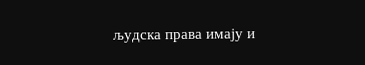људска права имају и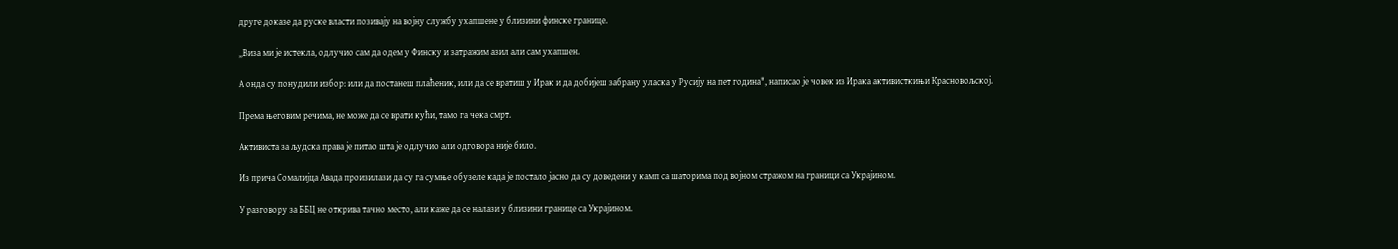друге доказе да руске власти позивају на војну службу ухапшене у близини финске границе.

„Виза ми је истекла, одлучио сам да одем у Финску и затражим азил али сам ухапшен.

А онда су понудили избор: или да постанеш плаћеник, или да се вратиш у Ирак и да добијеш забрану уласка у Русију на пет година", написао је човек из Ирака активисткињи Красновољској.

Према његовим речима, не може да се врати кући, тамо га чека смрт.

Активиста за људска права је питао шта је одлучио али одговора није било.

Из прича Сомалијца Авада произилази да су га сумње обузеле када је постало јасно да су доведени у камп са шаторима под војном стражом на граници са Украјином.

У разговору за ББЦ не открива тачно место, али каже да се налази у близини границе са Украјином.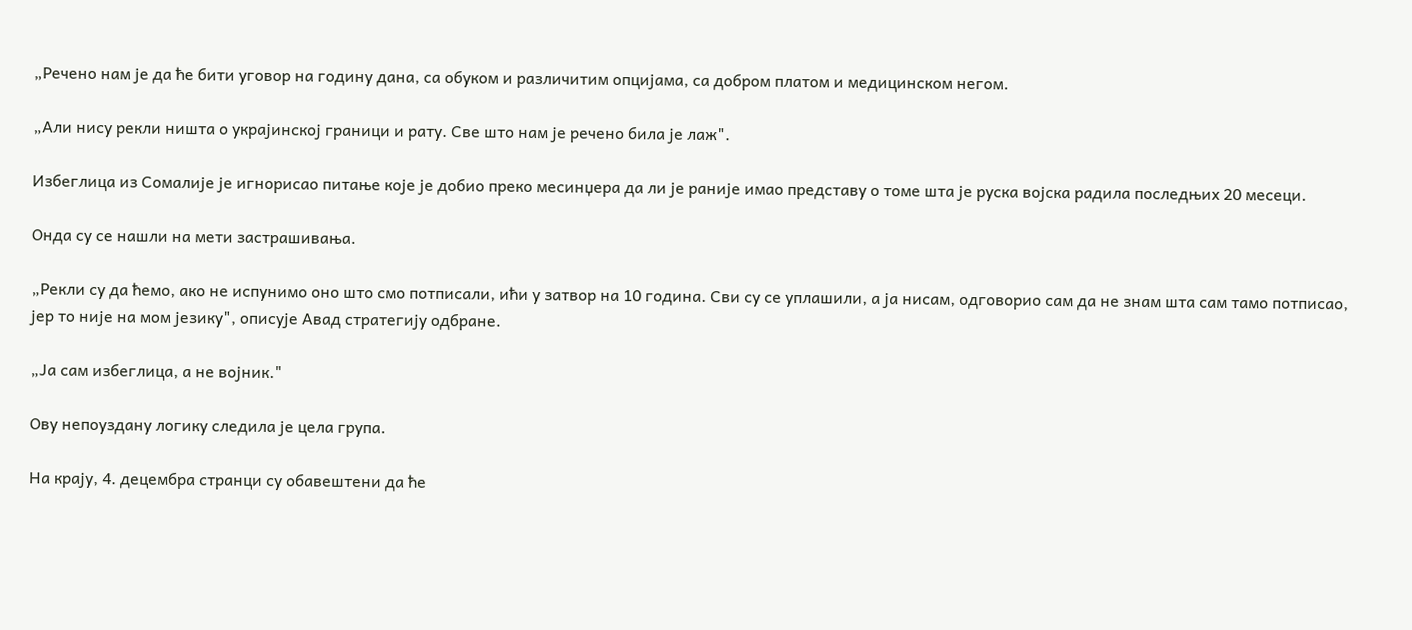„Речено нам је да ће бити уговор на годину дана, са обуком и различитим опцијама, са добром платом и медицинском негом.

„Али нису рекли ништа о украјинској граници и рату. Све што нам је речено била је лаж".

Избеглица из Сомалије је игнорисао питање које је добио преко месинџера да ли је раније имао представу о томе шта је руска војска радила последњих 20 месеци.

Онда су се нашли на мети застрашивања.

„Рекли су да ћемо, ако не испунимо оно што смо потписали, ићи у затвор на 10 година. Сви су се уплашили, а ја нисам, одговорио сам да не знам шта сам тамо потписао, јер то није на мом језику", описује Авад стратегију одбране.

„Ја сам избеглица, а не војник."

Ову непоуздану логику следила је цела група.

На крају, 4. децембра странци су обавештени да ће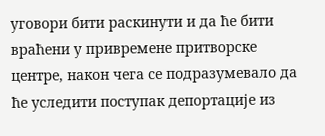уговори бити раскинути и да ће бити враћени у привремене притворске центре, након чега се подразумевало да ће уследити поступак депортације из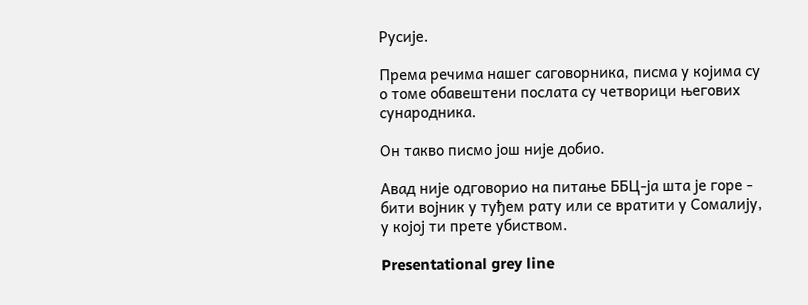Русије.

Према речима нашег саговорника, писма у којима су о томе обавештени послата су четворици његових сународника.

Он такво писмо још није добио.

Авад није одговорио на питање ББЦ-ја шта је горе - бити војник у туђем рату или се вратити у Сомалију, у којој ти прете убиством.

Presentational grey line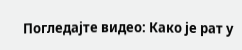Погледајте видео: Како је рат у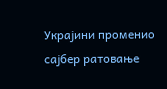Украјини променио сајбер ратовање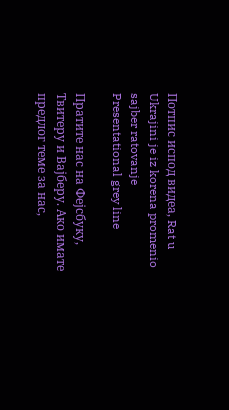Потпис испод видеа, Rat u Ukrajini je iz korena promenio sajber ratovanje
Presentational grey line

Пратите нас на Фејсбуку, Твитеру и Вајберу. Ако имате предлог теме за нас,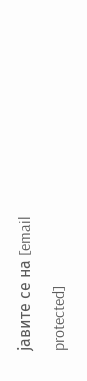јавите се на [email protected]